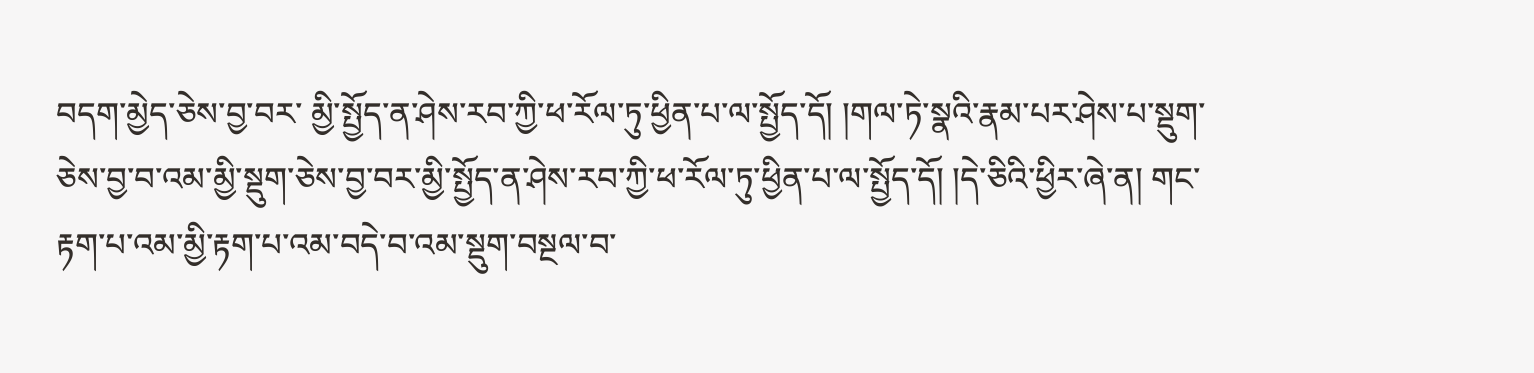བདག་མྱེད་ཅེས་བྱ་བར་ མྱི་སྤྱོད་ན་ཤེས་རབ་ཀྱི་ཕ་རོལ་ཏུ་ཕྱིན་པ་ལ་སྤྱོད་དོ། །གལ་ཏེ་སྣའི་རྣམ་པར་ཤེས་པ་སྡུག་ཅེས་བྱ་བ་འམ་མྱི་སྡུག་ཅེས་བྱ་བར་མྱི་སྤྱོད་ན་ཤེས་རབ་ཀྱི་ཕ་རོལ་ཏུ་ཕྱིན་པ་ལ་སྤྱོད་དོ། །དེ་ཅིའི་ཕྱིར་ཞེ་ན། གང་རྟག་པ་འམ་མྱི་རྟག་པ་འམ་བདེ་བ་འམ་སྡུག་བསྔལ་བ་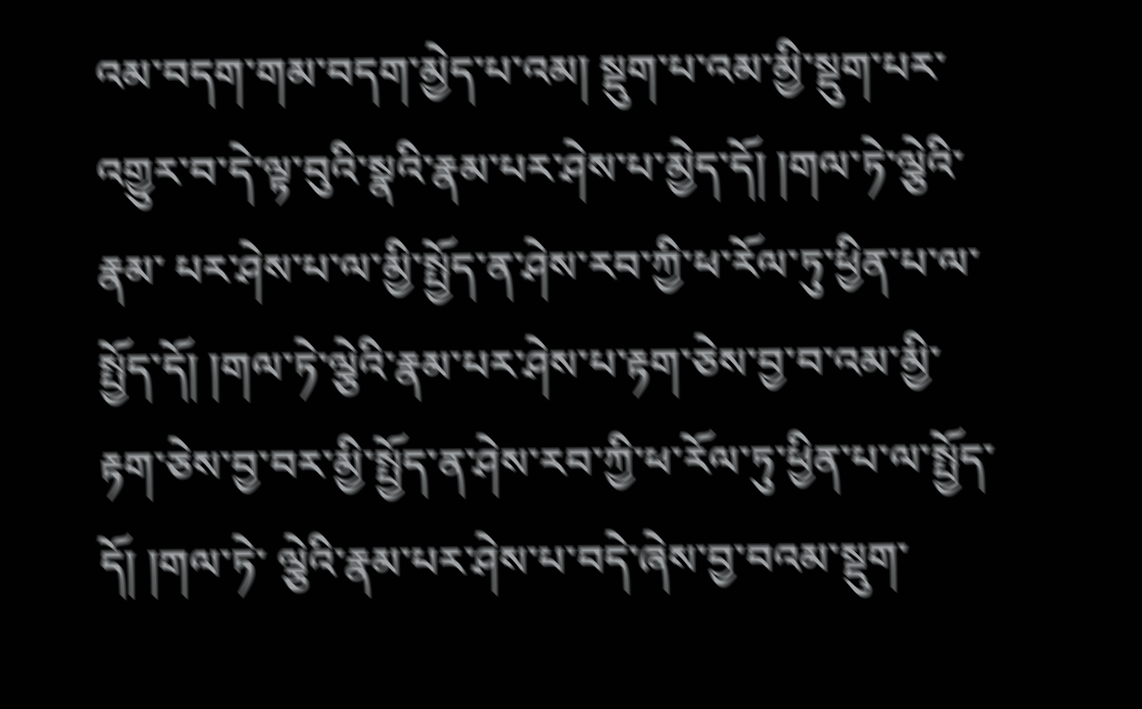འམ་བདག་གམ་བདག་མྱེད་པ་འམ། སྡུག་པ་འམ་མྱི་སྡུག་པར་འགྱུར་བ་དེ་ལྟ་བུའི་སྣའི་རྣམ་པར་ཤེས་པ་མྱེད་དོ། །གལ་ཏེ་ལྕེའི་རྣམ་ པར་ཤེས་པ་ལ་མྱི་སྤྱོད་ན་ཤེས་རབ་ཀྱི་ཕ་རོལ་ཏུ་ཕྱིན་པ་ལ་སྤྱོད་དོ། །གལ་ཏེ་ལྕེའི་རྣམ་པར་ཤེས་པ་རྟག་ཅེས་བྱ་བ་འམ་མྱི་རྟག་ཅེས་བྱ་བར་མྱི་སྤྱོད་ན་ཤེས་རབ་ཀྱི་ཕ་རོལ་ཏུ་ཕྱིན་པ་ལ་སྤྱོད་དོ། །གལ་ཏེ་ ལྕེའི་རྣམ་པར་ཤེས་པ་བདེ་ཞེས་བྱ་བའམ་སྡུག་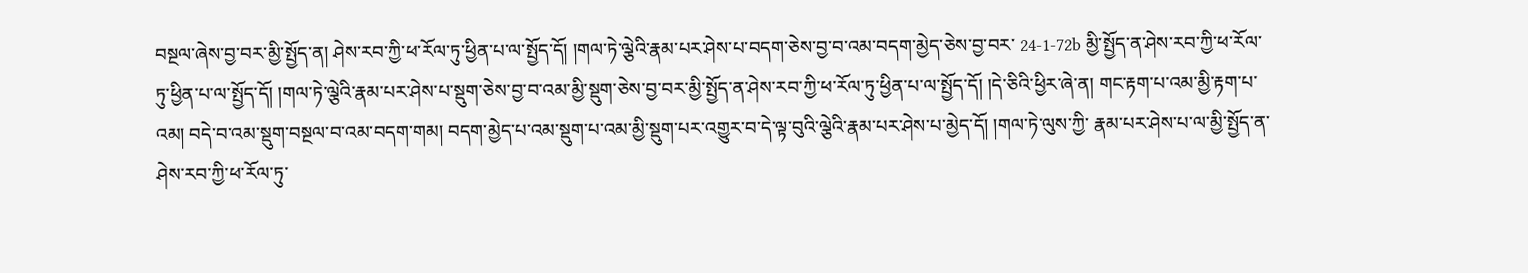བསྔལ་ཞེས་བྱ་བར་མྱི་སྤྱོད་ན། ཤེས་རབ་ཀྱི་ཕ་རོལ་ཏུ་ཕྱིན་པ་ལ་སྤྱོད་དོ། །གལ་ཏེ་ལྕེའི་རྣམ་པར་ཤེས་པ་བདག་ཅེས་བྱ་བ་འམ་བདག་མྱེད་ཅེས་བྱ་བར་ 24-1-72b མྱི་སྤྱོད་ན་ཤེས་རབ་ཀྱི་ཕ་རོལ་ཏུ་ཕྱིན་པ་ལ་སྤྱོད་དོ། །གལ་ཏེ་ལྕེའི་རྣམ་པར་ཤེས་པ་སྡུག་ཅེས་བྱ་བ་འམ་མྱི་སྡུག་ཅེས་བྱ་བར་མྱི་སྤྱོད་ན་ཤེས་རབ་ཀྱི་ཕ་རོལ་ཏུ་ཕྱིན་པ་ལ་སྤྱོད་དོ། །དེ་ཅིའི་ཕྱིར་ཞེ་ན། གང་རྟག་པ་འམ་མྱི་རྟག་པ་འམ། བདེ་བ་འམ་སྡུག་བསྔལ་བ་འམ་བདག་གམ། བདག་མྱེད་པ་འམ་སྡུག་པ་འམ་མྱི་སྡུག་པར་འགྱུར་བ་དེ་ལྟ་བུའི་ལྕེའི་རྣམ་པར་ཤེས་པ་མྱེད་དོ། །གལ་ཏེ་ལུས་ཀྱི་ རྣམ་པར་ཤེས་པ་ལ་མྱི་སྤྱོད་ན་ཤེས་རབ་ཀྱི་ཕ་རོལ་ཏུ་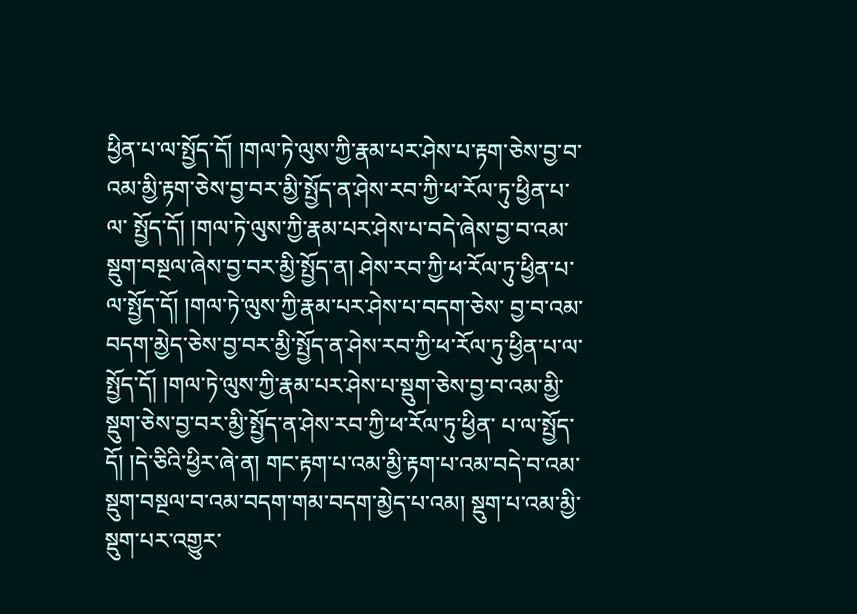ཕྱིན་པ་ལ་སྤྱོད་དོ། །གལ་ཏེ་ལུས་ཀྱི་རྣམ་པར་ཤེས་པ་རྟག་ཅེས་བྱ་བ་འམ་མྱི་རྟག་ཅེས་བྱ་བར་མྱི་སྤྱོད་ན་ཤེས་རབ་ཀྱི་ཕ་རོལ་ཏུ་ཕྱིན་པ་ལ་ སྤྱོད་དོ། །གལ་ཏེ་ལུས་ཀྱི་རྣམ་པར་ཤེས་པ་བདེ་ཞེས་བྱ་བ་འམ་སྡུག་བསྔལ་ཞེས་བྱ་བར་མྱི་སྤྱོད་ན། ཤེས་རབ་ཀྱི་ཕ་རོལ་ཏུ་ཕྱིན་པ་ལ་སྤྱོད་དོ། །གལ་ཏེ་ལུས་ཀྱི་རྣམ་པར་ཤེས་པ་བདག་ཅེས་ བྱ་བ་འམ་བདག་མྱེད་ཅེས་བྱ་བར་མྱི་སྤྱོད་ན་ཤེས་རབ་ཀྱི་ཕ་རོལ་ཏུ་ཕྱིན་པ་ལ་སྤྱོད་དོ། །གལ་ཏེ་ལུས་ཀྱི་རྣམ་པར་ཤེས་པ་སྡུག་ཅེས་བྱ་བ་འམ་མྱི་སྡུག་ཅེས་བྱ་བར་མྱི་སྤྱོད་ན་ཤེས་རབ་ཀྱི་ཕ་རོལ་ཏུ་ཕྱིན་ པ་ལ་སྤྱོད་དོ། །དེ་ཅིའི་ཕྱིར་ཞེ་ན། གང་རྟག་པ་འམ་མྱི་རྟག་པ་འམ་བདེ་བ་འམ་སྡུག་བསྔལ་བ་འམ་བདག་གམ་བདག་མྱེད་པ་འམ། སྡུག་པ་འམ་མྱི་སྡུག་པར་འགྱུར་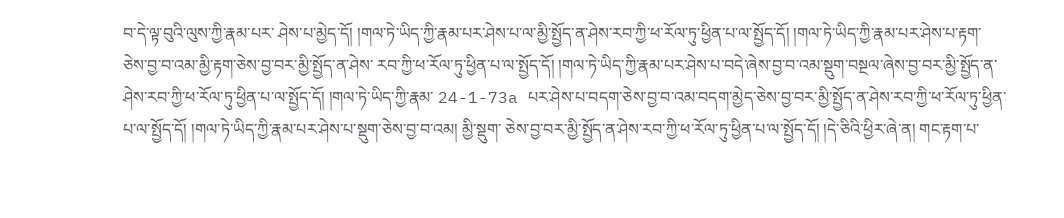བ་དེ་ལྟ་བུའི་ལུས་ཀྱི་རྣམ་པར་ ཤེས་པ་མྱེད་དོ། །གལ་ཏེ་ཡིད་ཀྱི་རྣམ་པར་ཤེས་པ་ལ་མྱི་སྤྱོད་ན་ཤེས་རབ་ཀྱི་ཕ་རོལ་ཏུ་ཕྱིན་པ་ལ་སྤྱོད་དོ། །གལ་ཏེ་ཡིད་ཀྱི་རྣམ་པར་ཤེས་པ་རྟག་ཅེས་བྱ་བ་འམ་མྱི་རྟག་ཅེས་བྱ་བར་མྱི་སྤྱོད་ན་ཤེས་ རབ་ཀྱི་ཕ་རོལ་ཏུ་ཕྱིན་པ་ལ་སྤྱོད་དོ། །གལ་ཏེ་ཡིད་ཀྱི་རྣམ་པར་ཤེས་པ་བདེ་ཞེས་བྱ་བ་འམ་སྡུག་བསྔལ་ཞེས་བྱ་བར་མྱི་སྤྱོད་ན་ཤེས་རབ་ཀྱི་ཕ་རོལ་ཏུ་ཕྱིན་པ་ལ་སྤྱོད་དོ། །གལ་ཏེ་ཡིད་ཀྱི་རྣམ་ 24-1-73a པར་ཤེས་པ་བདག་ཅེས་བྱ་བ་འམ་བདག་མྱེད་ཅེས་བྱ་བར་མྱི་སྤྱོད་ན་ཤེས་རབ་ཀྱི་ཕ་རོལ་ཏུ་ཕྱིན་པ་ལ་སྤྱོད་དོ། །གལ་ཏེ་ཡིད་ཀྱི་རྣམ་པར་ཤེས་པ་སྡུག་ཅེས་བྱ་བ་འམ། མྱི་སྡུག་ ཅེས་བྱ་བར་མྱི་སྤྱོད་ན་ཤེས་རབ་ཀྱི་ཕ་རོལ་ཏུ་ཕྱིན་པ་ལ་སྤྱོད་དོ། །དེ་ཅིའི་ཕྱིར་ཞེ་ན། གང་རྟག་པ་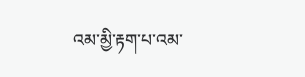འམ་མྱི་རྟག་པ་འམ་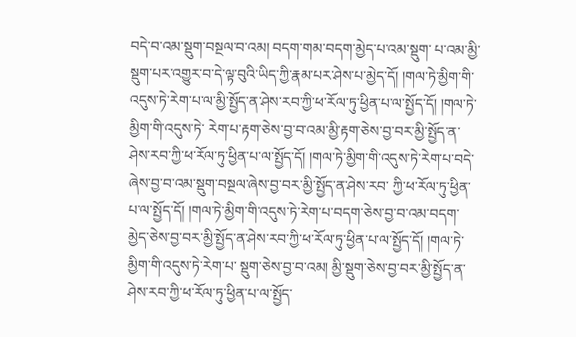བདེ་བ་འམ་སྡུག་བསྔལ་བ་འམ། བདག་གམ་བདག་མྱེད་པ་འམ་སྡུག་ པ་འམ་མྱི་སྡུག་པར་འགྱུར་བ་དེ་ལྟ་བུའི་ཡིད་ཀྱི་རྣམ་པར་ཤེས་པ་མྱེད་དོ། །གལ་ཏེ་མྱིག་གི་འདུས་ཏེ་རེག་པ་ལ་མྱི་སྤྱོད་ན་ཤེས་རབ་ཀྱི་ཕ་རོལ་ཏུ་ཕྱིན་པ་ལ་སྤྱོད་དོ། །གལ་ཏེ་མྱིག་གི་འདུས་ཏེ་ རེག་པ་རྟག་ཅེས་བྱ་བ་འམ་མྱི་རྟག་ཅེས་བྱ་བར་མྱི་སྤྱོད་ན་ཤེས་རབ་ཀྱི་ཕ་རོལ་ཏུ་ཕྱིན་པ་ལ་སྤྱོད་དོ། །གལ་ཏེ་མྱིག་གི་འདུས་ཏེ་རེག་པ་བདེ་ཞེས་བྱ་བ་འམ་སྡུག་བསྔལ་ཞེས་བྱ་བར་མྱི་སྤྱོད་ན་ཤེས་རབ་ ཀྱི་ཕ་རོལ་ཏུ་ཕྱིན་པ་ལ་སྤྱོད་དོ། །གལ་ཏེ་མྱིག་གི་འདུས་ཏེ་རེག་པ་བདག་ཅེས་བྱ་བ་འམ་བདག་མྱེད་ཅེས་བྱ་བར་མྱི་སྤྱོད་ན་ཤེས་རབ་ཀྱི་ཕ་རོལ་ཏུ་ཕྱིན་པ་ལ་སྤྱོད་དོ། །གལ་ཏེ་མྱིག་གི་འདུས་ཏེ་རེག་པ་ སྡུག་ཅེས་བྱ་བ་འམ། མྱི་སྡུག་ཅེས་བྱ་བར་མྱི་སྤྱོད་ན་ཤེས་རབ་ཀྱི་ཕ་རོལ་ཏུ་ཕྱིན་པ་ལ་སྤྱོད་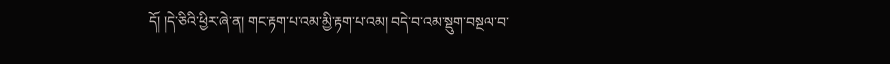དོ། །དེ་ཅིའི་ཕྱིར་ཞེ་ན། གང་རྟག་པ་འམ་མྱི་རྟག་པ་འམ། བདེ་བ་འམ་སྡུག་བསྔལ་བ་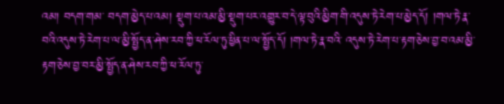འམ། བདག་གམ་ བདག་མྱེད་པ་འམ། སྡུག་པ་འམ་མྱི་སྡུག་པར་འགྱུར་བ་དེ་ལྟ་བུའི་མྱིག་གི་འདུས་ཏེ་རེག་པ་མྱེད་དོ། །གལ་ཏེ་རྣ་བའི་འདུས་ཏེ་རེག་པ་ལ་མྱི་སྤྱོད་ན་ཤེས་རབ་ཀྱི་ཕ་རོལ་ཏུ་ཕྱིན་པ་ལ་སྤྱོད་དོ། །གལ་ཏེ་རྣ་བའི་ འདུས་ཏེ་རེག་པ་རྟག་ཅེས་བྱ་བ་འམ་མྱི་རྟག་ཅེས་བྱ་བར་མྱི་སྤྱོད་ན་ཤེས་རབ་ཀྱི་ཕ་རོལ་ཏུ་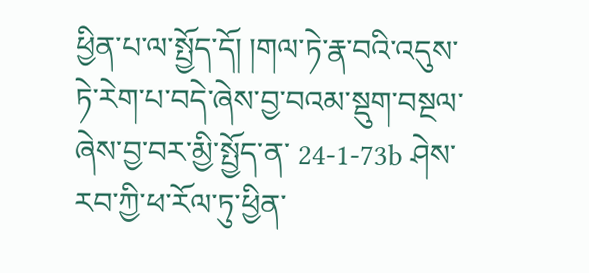ཕྱིན་པ་ལ་སྤྱོད་དོ། །གལ་ཏེ་རྣ་བའི་འདུས་ཏེ་རེག་པ་བདེ་ཞེས་བྱ་བའམ་སྡུག་བསྔལ་ཞེས་བྱ་བར་མྱི་སྤྱོད་ན་ 24-1-73b ཤེས་རབ་ཀྱི་ཕ་རོལ་ཏུ་ཕྱིན་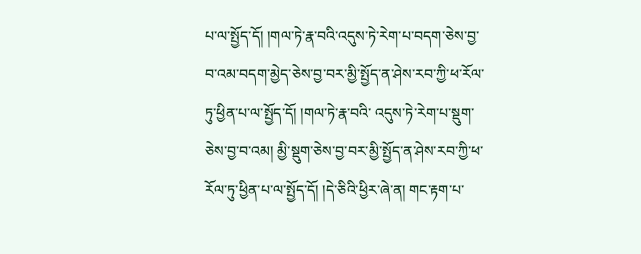པ་ལ་སྤྱོད་དོ། །གལ་ཏེ་རྣ་བའི་འདུས་ཏེ་རེག་པ་བདག་ཅེས་བྱ་བ་འམ་བདག་མྱེད་ཅེས་བྱ་བར་མྱི་སྤྱོད་ན་ཤེས་རབ་ཀྱི་ཕ་རོལ་ཏུ་ཕྱིན་པ་ལ་སྤྱོད་དོ། །གལ་ཏེ་རྣ་བའི་ འདུས་ཏེ་རེག་པ་སྡུག་ཅེས་བྱ་བ་འམ། མྱི་སྡུག་ཅེས་བྱ་བར་མྱི་སྤྱོད་ན་ཤེས་རབ་ཀྱི་ཕ་རོལ་ཏུ་ཕྱིན་པ་ལ་སྤྱོད་དོ། །དེ་ཅིའི་ཕྱིར་ཞེ་ན། གང་རྟག་པ་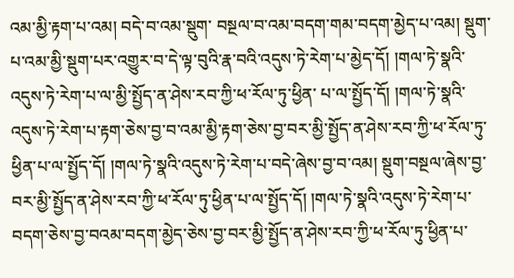འམ་མྱི་རྟག་པ་འམ། བདེ་བ་འམ་སྡུག་ བསྔལ་བ་འམ་བདག་གམ་བདག་མྱེད་པ་འམ། སྡུག་པ་འམ་མྱི་སྡུག་པར་འགྱུར་བ་དེ་ལྟ་བུའི་རྣ་བའི་འདུས་ཏེ་རེག་པ་མྱེད་དོ། །གལ་ཏེ་སྣའི་འདུས་ཏེ་རེག་པ་ལ་མྱི་སྤྱོད་ན་ཤེས་རབ་ཀྱི་ཕ་རོལ་ཏུ་ཕྱིན་ པ་ལ་སྤྱོད་དོ། །གལ་ཏེ་སྣའི་འདུས་ཏེ་རེག་པ་རྟག་ཅེས་བྱ་བ་འམ་མྱི་རྟག་ཅེས་བྱ་བར་མྱི་སྤྱོད་ན་ཤེས་རབ་ཀྱི་ཕ་རོལ་ཏུ་ཕྱིན་པ་ལ་སྤྱོད་དོ། །གལ་ཏེ་སྣའི་འདུས་ཏེ་རེག་པ་བདེ་ཞེས་བྱ་བ་འམ། སྡུག་བསྔལ་ཞེས་བྱ་བར་མྱི་སྤྱོད་ན་ཤེས་རབ་ཀྱི་ཕ་རོལ་ཏུ་ཕྱིན་པ་ལ་སྤྱོད་དོ། །གལ་ཏེ་སྣའི་འདུས་ཏེ་རེག་པ་བདག་ཅེས་བྱ་བའམ་བདག་མྱེད་ཅེས་བྱ་བར་མྱི་སྤྱོད་ན་ཤེས་རབ་ཀྱི་ཕ་རོལ་ཏུ་ཕྱིན་པ་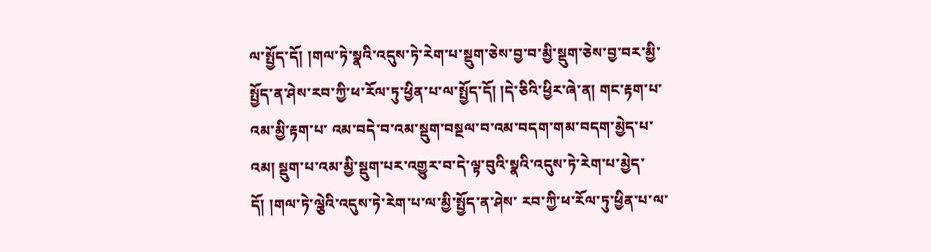ལ་སྤྱོད་དོ། །གལ་ཏེ་སྣའི་འདུས་ཏེ་རེག་པ་སྡུག་ཅེས་བྱ་བ་མྱི་སྡུག་ཅེས་བྱ་བར་མྱི་སྤྱོད་ན་ཤེས་རབ་ཀྱི་ཕ་རོལ་ཏུ་ཕྱིན་པ་ལ་སྤྱོད་དོ། །དེ་ཅིའི་ཕྱིར་ཞེ་ན། གང་རྟག་པ་འམ་མྱི་རྟག་པ་ འམ་བདེ་བ་འམ་སྡུག་བསྔལ་བ་འམ་བདག་གམ་བདག་མྱེད་པ་འམ། སྡུག་པ་འམ་མྱི་སྡུག་པར་འགྱུར་བ་དེ་ལྟ་བུའི་སྣའི་འདུས་ཏེ་རེག་པ་མྱེད་དོ། །གལ་ཏེ་ལྕེའི་འདུས་ཏེ་རེག་པ་ལ་མྱི་སྤྱོད་ན་ཤེས་ རབ་ཀྱི་ཕ་རོལ་ཏུ་ཕྱིན་པ་ལ་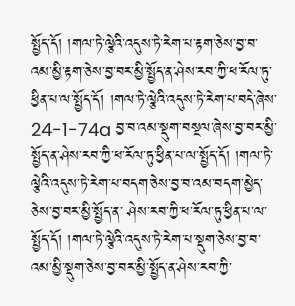སྤྱོད་དོ། །གལ་ཏེ་ལྕེའི་འདུས་ཏེ་རེག་པ་རྟག་ཅེས་བྱ་བ་འམ་མྱི་རྟག་ཅེས་བྱ་བར་མྱི་སྤྱོད་ན་ཤེས་རབ་ཀྱི་ཕ་རོལ་ཏུ་ཕྱིན་པ་ལ་སྤྱོད་དོ། །གལ་ཏེ་ལྕེའི་འདུས་ཏེ་རེག་པ་བདེ་ཞེས་ 24-1-74a བྱ་བ་འམ་སྡུག་བསྔལ་ཞེས་བྱ་བར་མྱི་སྤྱོད་ན་ཤེས་རབ་ཀྱི་ཕ་རོལ་ཏུ་ཕྱིན་པ་ལ་སྤྱོད་དོ། །གལ་ཏེ་ལྕེའི་འདུས་ཏེ་རེག་པ་བདག་ཅེས་བྱ་བ་འམ་བདག་མྱེད་ཅེས་བྱ་བར་མྱི་སྤྱོད་ན་ ཤེས་རབ་ཀྱི་ཕ་རོལ་ཏུ་ཕྱིན་པ་ལ་སྤྱོད་དོ། །གལ་ཏེ་ལྕེའི་འདུས་ཏེ་རེག་པ་སྡུག་ཅེས་བྱ་བ་འམ་མྱི་སྡུག་ཅེས་བྱ་བར་མྱི་སྤྱོད་ན་ཤེས་རབ་ཀྱི་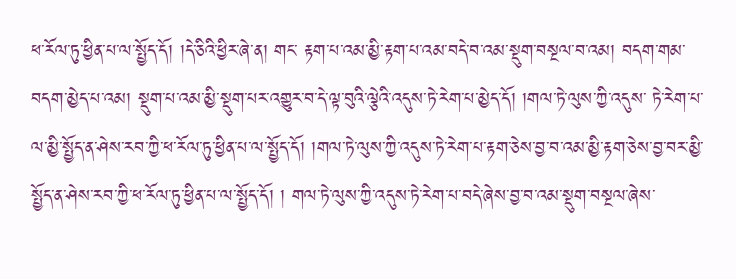ཕ་རོལ་ཏུ་ཕྱིན་པ་ལ་སྤྱོད་དོ། །དེ་ཅིའི་ཕྱིར་ཞེ་ན། གང་ རྟག་པ་འམ་མྱི་རྟག་པ་འམ་བདེ་བ་འམ་སྡུག་བསྔལ་བ་འམ། བདག་གམ་བདག་མྱེད་པ་འམ། སྡུག་པ་འམ་མྱི་སྡུག་པར་འགྱུར་བ་དེ་ལྟ་བུའི་ལྕེའི་འདུས་ཏེ་རེག་པ་མྱེད་དོ། །གལ་ཏེ་ལུས་ཀྱི་འདུས་ ཏེ་རེག་པ་ལ་མྱི་སྤྱོད་ན་ཤེས་རབ་ཀྱི་ཕ་རོལ་ཏུ་ཕྱིན་པ་ལ་སྤྱོད་དོ། །གལ་ཏེ་ལུས་ཀྱི་འདུས་ཏེ་རེག་པ་རྟག་ཅེས་བྱ་བ་འམ་མྱི་རྟག་ཅེས་བྱ་བར་མྱི་སྤྱོད་ན་ཤེས་རབ་ཀྱི་ཕ་རོལ་ཏུ་ཕྱིན་པ་ལ་སྤྱོད་དོ། ། གལ་ཏེ་ལུས་ཀྱི་འདུས་ཏེ་རེག་པ་བདེ་ཞེས་བྱ་བ་འམ་སྡུག་བསྔལ་ཞེས་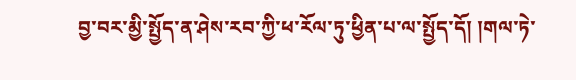བྱ་བར་མྱི་སྤྱོད་ན་ཤེས་རབ་ཀྱི་ཕ་རོལ་ཏུ་ཕྱིན་པ་ལ་སྤྱོད་དོ། །གལ་ཏེ་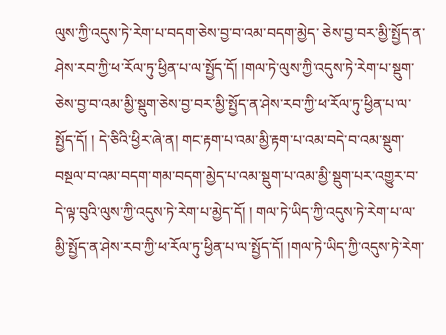ལུས་ཀྱི་འདུས་ཏེ་རེག་པ་བདག་ཅེས་བྱ་བ་འམ་བདག་མྱེད་ ཅེས་བྱ་བར་མྱི་སྤྱོད་ན་ཤེས་རབ་ཀྱི་ཕ་རོལ་ཏུ་ཕྱིན་པ་ལ་སྤྱོད་དོ། །གལ་ཏེ་ལུས་ཀྱི་འདུས་ཏེ་རེག་པ་སྡུག་ཅེས་བྱ་བ་འམ་མྱི་སྡུག་ཅེས་བྱ་བར་མྱི་སྤྱོད་ན་ཤེས་རབ་ཀྱི་ཕ་རོལ་ཏུ་ཕྱིན་པ་ལ་སྤྱོད་དོ། ། དེ་ཅིའི་ཕྱིར་ཞེ་ན། གང་རྟག་པ་འམ་མྱི་རྟག་པ་འམ་བདེ་བ་འམ་སྡུག་བསྔལ་བ་འམ་བདག་གམ་བདག་མྱེད་པ་འམ་སྡུག་པ་འམ་མྱི་སྡུག་པར་འགྱུར་བ་དེ་ལྟ་བུའི་ལུས་ཀྱི་འདུས་ཏེ་རེག་པ་མྱེད་དོ། ། གལ་ཏེ་ཡིད་ཀྱི་འདུས་ཏེ་རེག་པ་ལ་མྱི་སྤྱོད་ན་ཤེས་རབ་ཀྱི་ཕ་རོལ་ཏུ་ཕྱིན་པ་ལ་སྤྱོད་དོ། །གལ་ཏེ་ཡིད་ཀྱི་འདུས་ཏེ་རེག་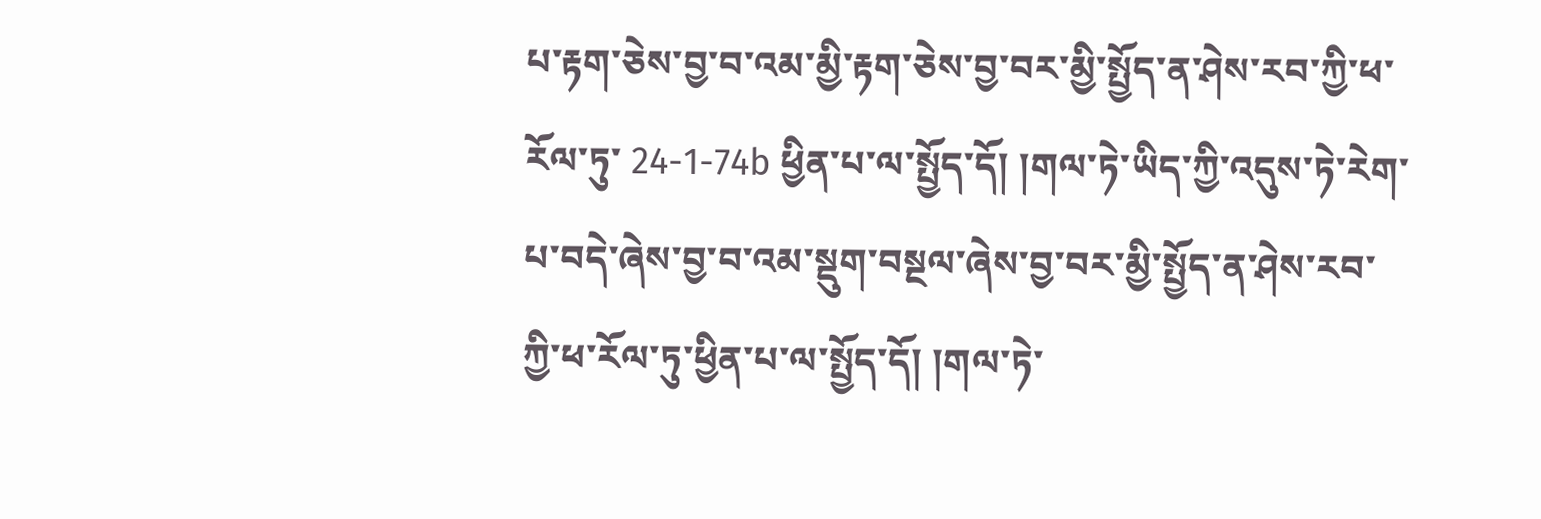པ་རྟག་ཅེས་བྱ་བ་འམ་མྱི་རྟག་ཅེས་བྱ་བར་མྱི་སྤྱོད་ན་ཤེས་རབ་ཀྱི་ཕ་རོལ་ཏུ་ 24-1-74b ཕྱིན་པ་ལ་སྤྱོད་དོ། །གལ་ཏེ་ཡིད་ཀྱི་འདུས་ཏེ་རེག་པ་བདེ་ཞེས་བྱ་བ་འམ་སྡུག་བསྔལ་ཞེས་བྱ་བར་མྱི་སྤྱོད་ན་ཤེས་རབ་ཀྱི་ཕ་རོལ་ཏུ་ཕྱིན་པ་ལ་སྤྱོད་དོ། །གལ་ཏེ་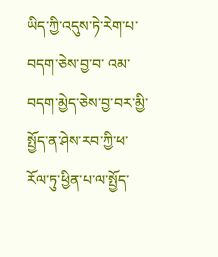ཡིད་ཀྱི་འདུས་ཏེ་རེག་པ་བདག་ཅེས་བྱ་བ་ འམ་བདག་མྱེད་ཅེས་བྱ་བར་མྱི་སྤྱོད་ན་ཤེས་རབ་ཀྱི་ཕ་རོལ་ཏུ་ཕྱིན་པ་ལ་སྤྱོད་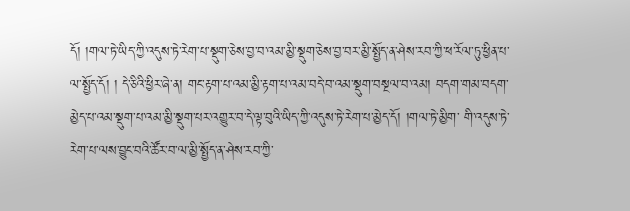དོ། །གལ་ཏེ་ཡིད་ཀྱི་འདུས་ཏེ་རེག་པ་སྡུག་ཅེས་བྱ་བ་འམ་མྱི་སྡུག་ཅེས་བྱ་བར་མྱི་སྤྱོད་ན་ཤེས་རབ་ཀྱི་ཕ་རོལ་ཏུ་ཕྱིན་པ་ལ་སྤྱོད་དོ། ། དེ་ཅིའི་ཕྱིར་ཞེ་ན། གང་རྟག་པ་འམ་མྱི་རྟག་པ་འམ་བདེ་བ་འམ་སྡུག་བསྔལ་བ་འམ། བདག་གམ་བདག་མྱེད་པ་འམ་སྡུག་པ་འམ་མྱི་སྡུག་པར་འགྱུར་བ་དེ་ལྟ་བུའི་ཡིད་ཀྱི་འདུས་ཏེ་རེག་པ་མྱེད་དོ། །གལ་ཏེ་མྱིག་ གི་འདུས་ཏེ་རེག་པ་ལས་བྱུང་བའི་ཚོར་བ་ལ་མྱི་སྤྱོད་ན་ཤེས་རབ་ཀྱི་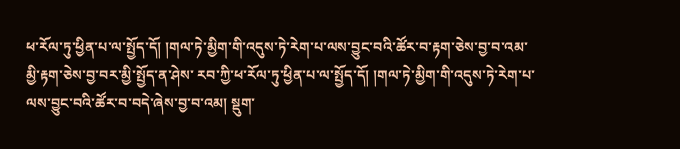ཕ་རོལ་ཏུ་ཕྱིན་པ་ལ་སྤྱོད་དོ། །གལ་ཏེ་མྱིག་གི་འདུས་ཏེ་རེག་པ་ལས་བྱུང་བའི་ཚོར་བ་རྟག་ཅེས་བྱ་བ་འམ་མྱི་རྟག་ཅེས་བྱ་བར་མྱི་སྤྱོད་ན་ཤེས་ རབ་ཀྱི་ཕ་རོལ་ཏུ་ཕྱིན་པ་ལ་སྤྱོད་དོ། །གལ་ཏེ་མྱིག་གི་འདུས་ཏེ་རེག་པ་ལས་བྱུང་བའི་ཚོར་བ་བདེ་ཞེས་བྱ་བ་འམ། སྡུག་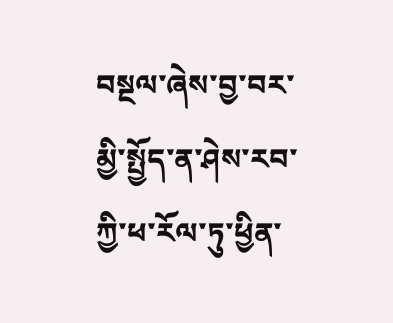བསྔལ་ཞེས་བྱ་བར་མྱི་སྤྱོད་ན་ཤེས་རབ་ཀྱི་ཕ་རོལ་ཏུ་ཕྱིན་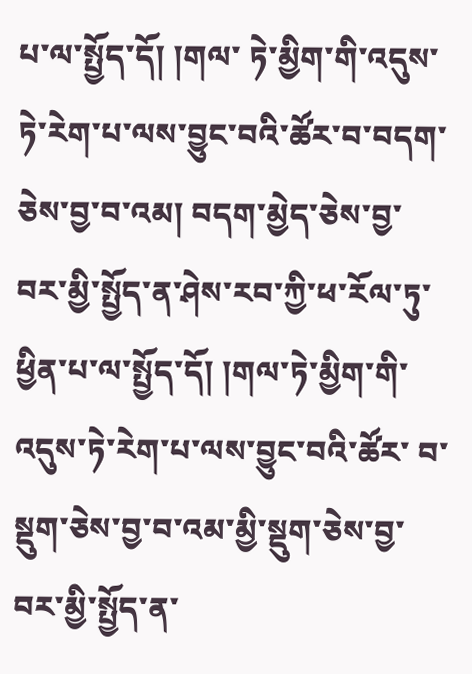པ་ལ་སྤྱོད་དོ། །གལ་ ཏེ་མྱིག་གི་འདུས་ཏེ་རེག་པ་ལས་བྱུང་བའི་ཚོར་བ་བདག་ཅེས་བྱ་བ་འམ། བདག་མྱེད་ཅེས་བྱ་བར་མྱི་སྤྱོད་ན་ཤེས་རབ་ཀྱི་ཕ་རོལ་ཏུ་ཕྱིན་པ་ལ་སྤྱོད་དོ། །གལ་ཏེ་མྱིག་གི་འདུས་ཏེ་རེག་པ་ལས་བྱུང་བའི་ཚོར་ བ་སྡུག་ཅེས་བྱ་བ་འམ་མྱི་སྡུག་ཅེས་བྱ་བར་མྱི་སྤྱོད་ན་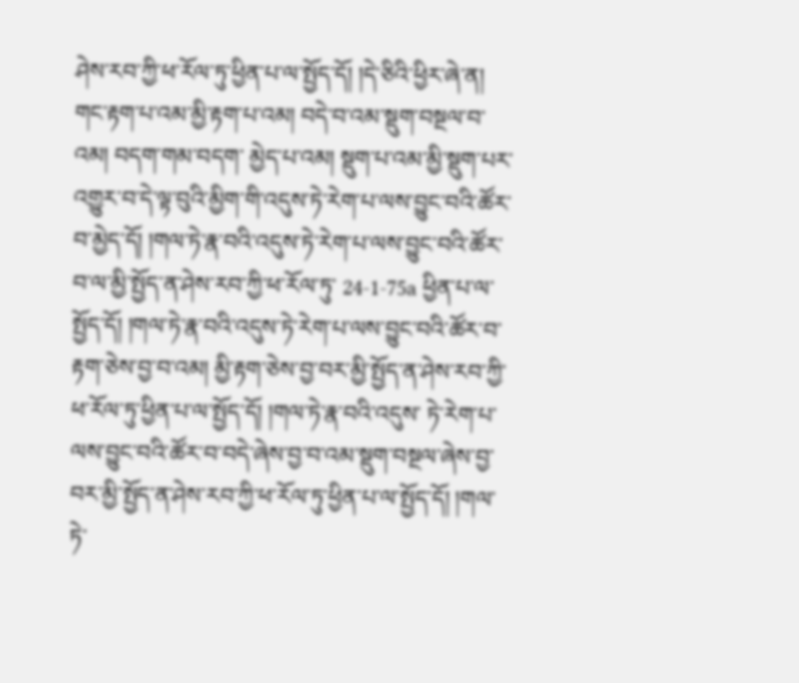ཤེས་རབ་ཀྱི་ཕ་རོལ་ཏུ་ཕྱིན་པ་ལ་སྤྱོད་དོ། །དེ་ཅིའི་ཕྱིར་ཞེ་ན། གང་རྟག་པ་འམ་མྱི་རྟག་པ་འམ། བདེ་བ་འམ་སྡུག་བསྔལ་བ་འམ། བདག་གམ་བདག་ མྱེད་པ་འམ། སྡུག་པ་འམ་མྱི་སྡུག་པར་འགྱུར་བ་དེ་ལྟ་བུའི་མྱིག་གི་འདུས་ཏེ་རེག་པ་ལས་བྱུང་བའི་ཚོར་བ་མྱེད་དོ། །གལ་ཏེ་རྣ་བའི་འདུས་ཏེ་རེག་པ་ལས་བྱུང་བའི་ཚོར་བ་ལ་མྱི་སྤྱོད་ན་ཤེས་རབ་ཀྱི་ཕ་རོལ་ཏུ་ 24-1-75a ཕྱིན་པ་ལ་སྤྱོད་དོ། །གལ་ཏེ་རྣ་བའི་འདུས་ཏེ་རེག་པ་ལས་བྱུང་བའི་ཚོར་བ་རྟག་ཅེས་བྱ་བ་འམ། མྱི་རྟག་ཅེས་བྱ་བར་མྱི་སྤྱོད་ན་ཤེས་རབ་ཀྱི་ཕ་རོལ་ཏུ་ཕྱིན་པ་ལ་སྤྱོད་དོ། །གལ་ཏེ་རྣ་བའི་འདུས་ ཏེ་རེག་པ་ལས་བྱུང་བའི་ཚོར་བ་བདེ་ཞེས་བྱ་བ་འམ་སྡུག་བསྔལ་ཞེས་བྱ་བར་མྱི་སྤྱོད་ན་ཤེས་རབ་ཀྱི་ཕ་རོལ་ཏུ་ཕྱིན་པ་ལ་སྤྱོད་དོ། །གལ་ཏེ་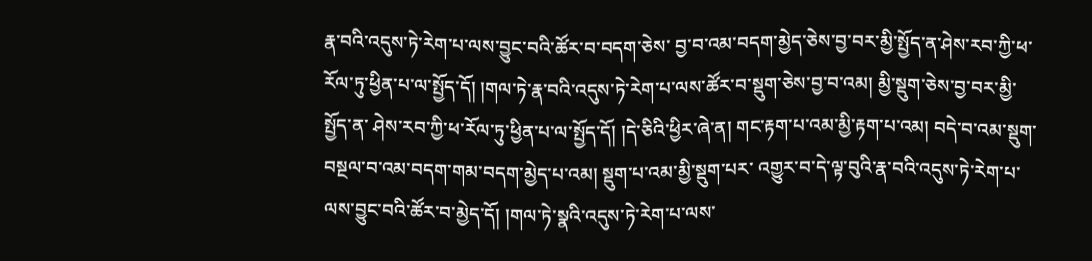རྣ་བའི་འདུས་ཏེ་རེག་པ་ལས་བྱུང་བའི་ཚོར་བ་བདག་ཅེས་ བྱ་བ་འམ་བདག་མྱེད་ཅེས་བྱ་བར་མྱི་སྤྱོད་ན་ཤེས་རབ་ཀྱི་ཕ་རོལ་ཏུ་ཕྱིན་པ་ལ་སྤྱོད་དོ། །གལ་ཏེ་རྣ་བའི་འདུས་ཏེ་རེག་པ་ལས་ཚོར་བ་སྡུག་ཅེས་བྱ་བ་འམ། མྱི་སྡུག་ཅེས་བྱ་བར་མྱི་སྤྱོད་ན་ ཤེས་རབ་ཀྱི་ཕ་རོལ་ཏུ་ཕྱིན་པ་ལ་སྤྱོད་དོ། །དེ་ཅིའི་ཕྱིར་ཞེ་ན། གང་རྟག་པ་འམ་མྱི་རྟག་པ་འམ། བདེ་བ་འམ་སྡུག་བསྔལ་བ་འམ་བདག་གམ་བདག་མྱེད་པ་འམ། སྡུག་པ་འམ་མྱི་སྡུག་པར་ འགྱུར་བ་དེ་ལྟ་བུའི་རྣ་བའི་འདུས་ཏེ་རེག་པ་ལས་བྱུང་བའི་ཚོར་བ་མྱེད་དོ། །གལ་ཏེ་སྣའི་འདུས་ཏེ་རེག་པ་ལས་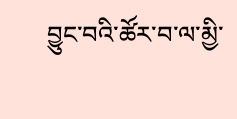བྱུང་བའི་ཚོར་བ་ལ་མྱི་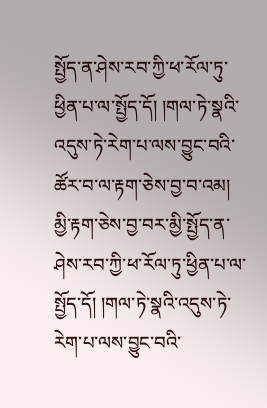སྤྱོད་ན་ཤེས་རབ་ཀྱི་ཕ་རོལ་ཏུ་ཕྱིན་པ་ལ་སྤྱོད་དོ། །གལ་ཏེ་སྣའི་ འདུས་ཏེ་རེག་པ་ལས་བྱུང་བའི་ཚོར་བ་ལ་རྟག་ཅེས་བྱ་བ་འམ། མྱི་རྟག་ཅེས་བྱ་བར་མྱི་སྤྱོད་ན་ཤེས་རབ་ཀྱི་ཕ་རོལ་ཏུ་ཕྱིན་པ་ལ་སྤྱོད་དོ། །གལ་ཏེ་སྣའི་འདུས་ཏེ་རེག་པ་ལས་བྱུང་བའི་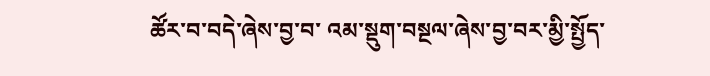ཚོར་བ་བདེ་ཞེས་བྱ་བ་ འམ་སྡུག་བསྔལ་ཞེས་བྱ་བར་མྱི་སྤྱོད་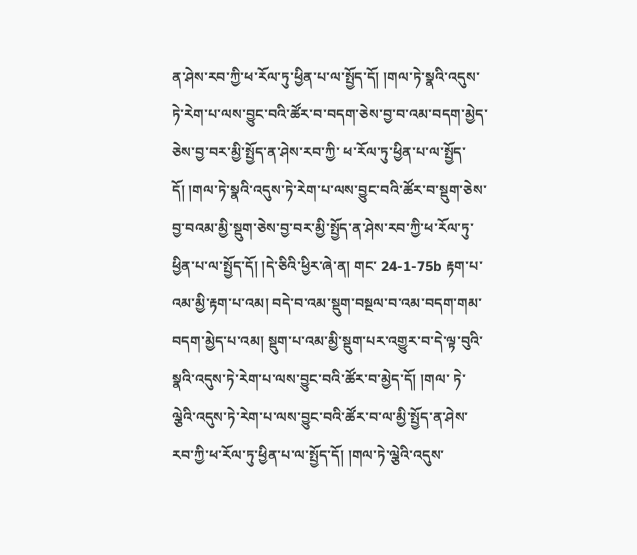ན་ཤེས་རབ་ཀྱི་ཕ་རོལ་ཏུ་ཕྱིན་པ་ལ་སྤྱོད་དོ། །གལ་ཏེ་སྣའི་འདུས་ཏེ་རེག་པ་ལས་བྱུང་བའི་ཚོར་བ་བདག་ཅེས་བྱ་བ་འམ་བདག་མྱེད་ཅེས་བྱ་བར་མྱི་སྤྱོད་ན་ཤེས་རབ་ཀྱི་ ཕ་རོལ་ཏུ་ཕྱིན་པ་ལ་སྤྱོད་དོ། །གལ་ཏེ་སྣའི་འདུས་ཏེ་རེག་པ་ལས་བྱུང་བའི་ཚོར་བ་སྡུག་ཅེས་བྱ་བའམ་མྱི་སྡུག་ཅེས་བྱ་བར་མྱི་སྤྱོད་ན་ཤེས་རབ་ཀྱི་ཕ་རོལ་ཏུ་ཕྱིན་པ་ལ་སྤྱོད་དོ། །དེ་ཅིའི་ཕྱིར་ཞེ་ན། གང་ 24-1-75b རྟག་པ་འམ་མྱི་རྟག་པ་འམ། བདེ་བ་འམ་སྡུག་བསྔལ་བ་འམ་བདག་གམ་བདག་མྱེད་པ་འམ། སྡུག་པ་འམ་མྱི་སྡུག་པར་འགྱུར་བ་དེ་ལྟ་བུའི་སྣའི་འདུས་ཏེ་རེག་པ་ལས་བྱུང་བའི་ཚོར་བ་མྱེད་དོ། །གལ་ ཏེ་ལྕེའི་འདུས་ཏེ་རེག་པ་ལས་བྱུང་བའི་ཚོར་བ་ལ་མྱི་སྤྱོད་ན་ཤེས་རབ་ཀྱི་ཕ་རོལ་ཏུ་ཕྱིན་པ་ལ་སྤྱོད་དོ། །གལ་ཏེ་ལྕེའི་འདུས་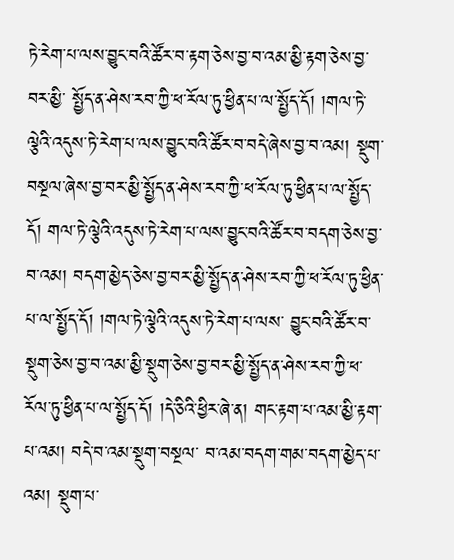ཏེ་རེག་པ་ལས་བྱུང་བའི་ཚོར་བ་རྟག་ཅེས་བྱ་བ་འམ་མྱི་རྟག་ཅེས་བྱ་བར་མྱི་ སྤྱོད་ན་ཤེས་རབ་ཀྱི་ཕ་རོལ་ཏུ་ཕྱིན་པ་ལ་སྤྱོད་དོ། །གལ་ཏེ་ལྕེའི་འདུས་ཏེ་རེག་པ་ལས་བྱུང་བའི་ཚོར་བ་བདེ་ཞེས་བྱ་བ་འམ། སྡུག་བསྔལ་ཞེས་བྱ་བར་མྱི་སྤྱོད་ན་ཤེས་རབ་ཀྱི་ཕ་རོལ་ཏུ་ཕྱིན་པ་ལ་སྤྱོད་ དོ། གལ་ཏེ་ལྕེའི་འདུས་ཏེ་རེག་པ་ལས་བྱུང་བའི་ཚོར་བ་བདག་ཅེས་བྱ་བ་འམ། བདག་མྱེད་ཅེས་བྱ་བར་མྱི་སྤྱོད་ན་ཤེས་རབ་ཀྱི་ཕ་རོལ་ཏུ་ཕྱིན་པ་ལ་སྤྱོད་དོ། །གལ་ཏེ་ལྕེའི་འདུས་ཏེ་རེག་པ་ལས་ བྱུང་བའི་ཚོར་བ་སྡུག་ཅེས་བྱ་བ་འམ་མྱི་སྡུག་ཅེས་བྱ་བར་མྱི་སྤྱོད་ན་ཤེས་རབ་ཀྱི་ཕ་རོལ་ཏུ་ཕྱིན་པ་ལ་སྤྱོད་དོ། །དེ་ཅིའི་ཕྱིར་ཞེ་ན། གང་རྟག་པ་འམ་མྱི་རྟག་པ་འམ། བདེ་བ་འམ་སྡུག་བསྔལ་ བ་འམ་བདག་གམ་བདག་མྱེད་པ་འམ། སྡུག་པ་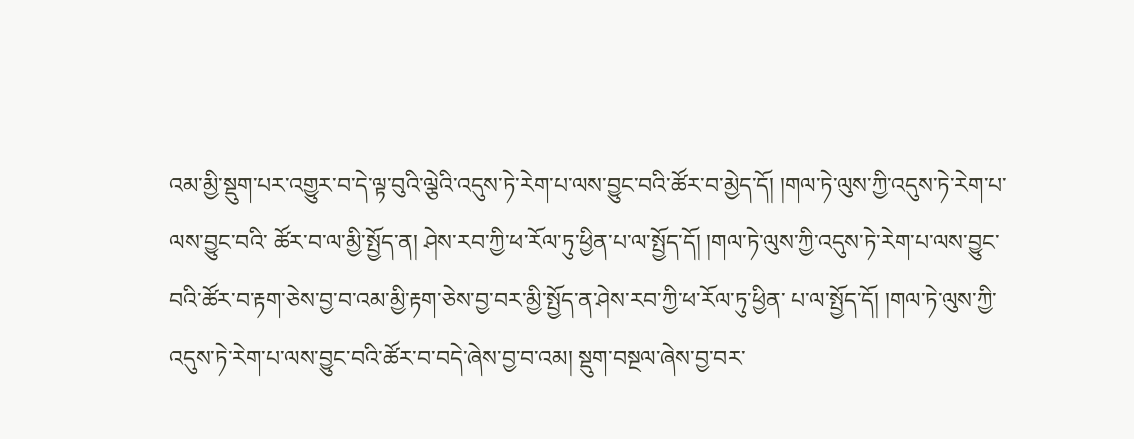འམ་མྱི་སྡུག་པར་འགྱུར་བ་དེ་ལྟ་བུའི་ལྕེའི་འདུས་ཏེ་རེག་པ་ལས་བྱུང་བའི་ཚོར་བ་མྱེད་དོ། །གལ་ཏེ་ལུས་ཀྱི་འདུས་ཏེ་རེག་པ་ལས་བྱུང་བའི་ ཚོར་བ་ལ་མྱི་སྤྱོད་ན། ཤེས་རབ་ཀྱི་ཕ་རོལ་ཏུ་ཕྱིན་པ་ལ་སྤྱོད་དོ། །གལ་ཏེ་ལུས་ཀྱི་འདུས་ཏེ་རེག་པ་ལས་བྱུང་བའི་ཚོར་བ་རྟག་ཅེས་བྱ་བ་འམ་མྱི་རྟག་ཅེས་བྱ་བར་མྱི་སྤྱོད་ན་ཤེས་རབ་ཀྱི་ཕ་རོལ་ཏུ་ཕྱིན་ པ་ལ་སྤྱོད་དོ། །གལ་ཏེ་ལུས་ཀྱི་འདུས་ཏེ་རེག་པ་ལས་བྱུང་བའི་ཚོར་བ་བདེ་ཞེས་བྱ་བ་འམ། སྡུག་བསྔལ་ཞེས་བྱ་བར་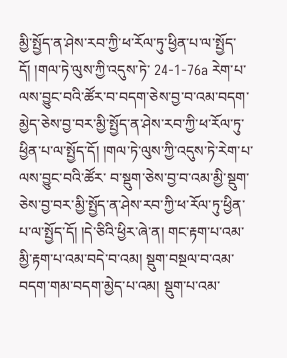མྱི་སྤྱོད་ན་ཤེས་རབ་ཀྱི་ཕ་རོལ་ཏུ་ཕྱིན་པ་ལ་སྤྱོད་དོ། །གལ་ཏེ་ལུས་ཀྱི་འདུས་ཏེ་ 24-1-76a རེག་པ་ལས་བྱུང་བའི་ཚོར་བ་བདག་ཅེས་བྱ་བ་འམ་བདག་མྱེད་ཅེས་བྱ་བར་མྱི་སྤྱོད་ན་ཤེས་རབ་ཀྱི་ཕ་རོལ་ཏུ་ཕྱིན་པ་ལ་སྤྱོད་དོ། །གལ་ཏེ་ལུས་ཀྱི་འདུས་ཏེ་རེག་པ་ལས་བྱུང་བའི་ཚོར་ བ་སྡུག་ཅེས་བྱ་བ་འམ་མྱི་སྡུག་ཅེས་བྱ་བར་མྱི་སྤྱོད་ན་ཤེས་རབ་ཀྱི་ཕ་རོལ་ཏུ་ཕྱིན་པ་ལ་སྤྱོད་དོ། །དེ་ཅིའི་ཕྱིར་ཞེ་ན། གང་རྟག་པ་འམ་མྱི་རྟག་པ་འམ་བདེ་བ་འམ། སྡུག་བསྔལ་བ་འམ་ བདག་གམ་བདག་མྱེད་པ་འམ། སྡུག་པ་འམ་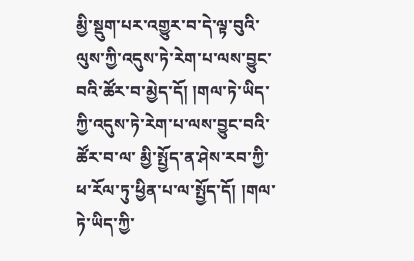མྱི་སྡུག་པར་འགྱུར་བ་དེ་ལྟ་བུའི་ལུས་ཀྱི་འདུས་ཏེ་རེག་པ་ལས་བྱུང་བའི་ཚོར་བ་མྱེད་དོ། །གལ་ཏེ་ཡིད་ཀྱི་འདུས་ཏེ་རེག་པ་ལས་བྱུང་བའི་ཚོར་བ་ལ་ མྱི་སྤྱོད་ན་ཤེས་རབ་ཀྱི་ཕ་རོལ་ཏུ་ཕྱིན་པ་ལ་སྤྱོད་དོ། །གལ་ཏེ་ཡིད་ཀྱི་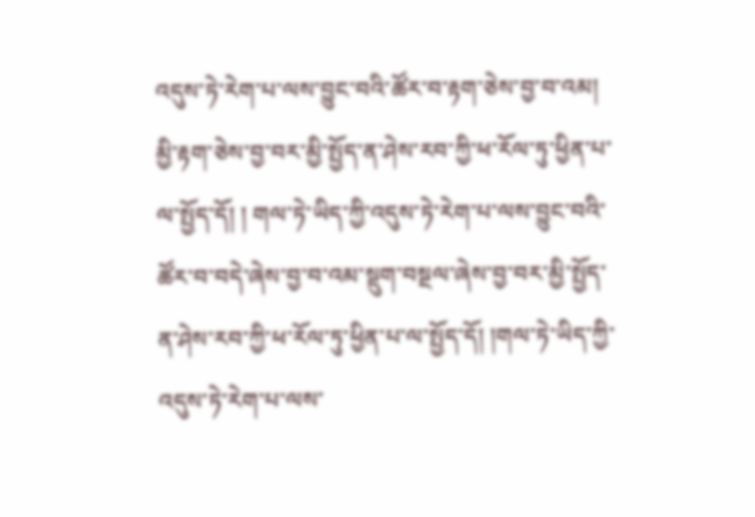འདུས་ཏེ་རེག་པ་ལས་བྱུང་བའི་ཚོར་བ་རྟག་ཅེས་བྱ་བ་འམ། མྱི་རྟག་ཅེས་བྱ་བར་མྱི་སྤྱོད་ན་ཤེས་རབ་ཀྱི་ཕ་རོལ་ཏུ་ཕྱིན་པ་ལ་སྤྱོད་དོ། ། གལ་ཏེ་ཡིད་ཀྱི་འདུས་ཏེ་རེག་པ་ལས་བྱུང་བའི་ཚོར་བ་བདེ་ཞེས་བྱ་བ་འམ་སྡུག་བསྔལ་ཞེས་བྱ་བར་མྱི་སྤྱོད་ན་ཤེས་རབ་ཀྱི་ཕ་རོལ་ཏུ་ཕྱིན་པ་ལ་སྤྱོད་དོ། །གལ་ཏེ་ཡིད་ཀྱི་འདུས་ཏེ་རེག་པ་ལས་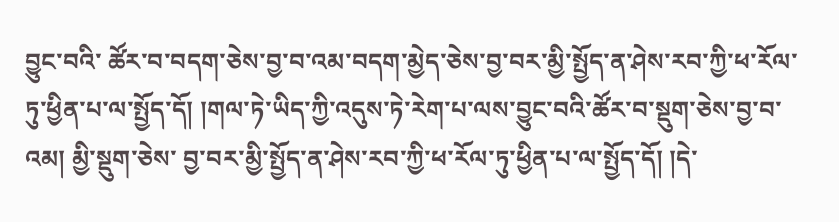བྱུང་བའི་ ཚོར་བ་བདག་ཅེས་བྱ་བ་འམ་བདག་མྱེད་ཅེས་བྱ་བར་མྱི་སྤྱོད་ན་ཤེས་རབ་ཀྱི་ཕ་རོལ་ཏུ་ཕྱིན་པ་ལ་སྤྱོད་དོ། །གལ་ཏེ་ཡིད་ཀྱི་འདུས་ཏེ་རེག་པ་ལས་བྱུང་བའི་ཚོར་བ་སྡུག་ཅེས་བྱ་བ་འམ། མྱི་སྡུག་ཅེས་ བྱ་བར་མྱི་སྤྱོད་ན་ཤེས་རབ་ཀྱི་ཕ་རོལ་ཏུ་ཕྱིན་པ་ལ་སྤྱོད་དོ། །དེ་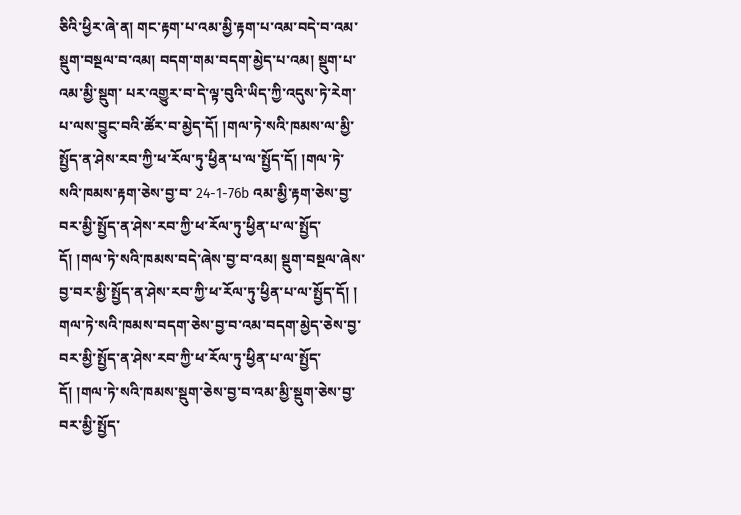ཅིའི་ཕྱིར་ཞེ་ན། གང་རྟག་པ་འམ་མྱི་རྟག་པ་འམ་བདེ་བ་འམ་སྡུག་བསྔལ་བ་འམ། བདག་གམ་བདག་མྱེད་པ་འམ། སྡུག་པ་འམ་མྱི་སྡུག་ པར་འགྱུར་བ་དེ་ལྟ་བུའི་ཡིད་ཀྱི་འདུས་ཏེ་རེག་པ་ལས་བྱུང་བའི་ཚོར་བ་མྱེད་དོ། །གལ་ཏེ་སའི་ཁམས་ལ་མྱི་སྤྱོད་ན་ཤེས་རབ་ཀྱི་ཕ་རོལ་ཏུ་ཕྱིན་པ་ལ་སྤྱོད་དོ། །གལ་ཏེ་སའི་ཁམས་རྟག་ཅེས་བྱ་བ་ 24-1-76b འམ་མྱི་རྟག་ཅེས་བྱ་བར་མྱི་སྤྱོད་ན་ཤེས་རབ་ཀྱི་ཕ་རོལ་ཏུ་ཕྱིན་པ་ལ་སྤྱོད་དོ། །གལ་ཏེ་སའི་ཁམས་བདེ་ཞེས་བྱ་བ་འམ། སྡུག་བསྔལ་ཞེས་བྱ་བར་མྱི་སྤྱོད་ན་ཤེས་རབ་ཀྱི་ཕ་རོལ་ཏུ་ཕྱིན་པ་ལ་སྤྱོད་དོ། ། གལ་ཏེ་སའི་ཁམས་བདག་ཅེས་བྱ་བ་འམ་བདག་མྱེད་ཅེས་བྱ་བར་མྱི་སྤྱོད་ན་ཤེས་རབ་ཀྱི་ཕ་རོལ་ཏུ་ཕྱིན་པ་ལ་སྤྱོད་དོ། །གལ་ཏེ་སའི་ཁམས་སྡུག་ཅེས་བྱ་བ་འམ་མྱི་སྡུག་ཅེས་བྱ་བར་མྱི་སྤྱོད་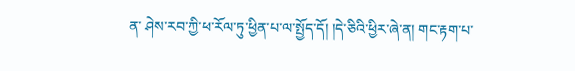ན་ ཤེས་རབ་ཀྱི་ཕ་རོལ་ཏུ་ཕྱིན་པ་ལ་སྤྱོད་དོ། །དེ་ཅིའི་ཕྱིར་ཞེ་ན། གང་རྟག་པ་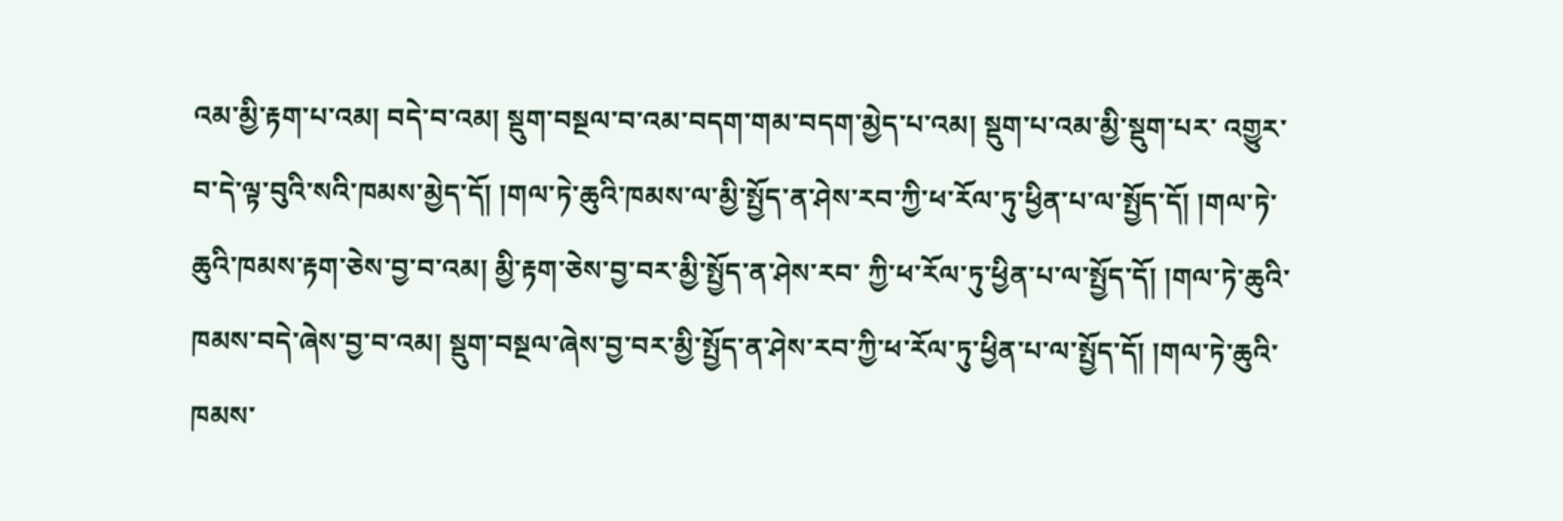འམ་མྱི་རྟག་པ་འམ། བདེ་བ་འམ། སྡུག་བསྔལ་བ་འམ་བདག་གམ་བདག་མྱེད་པ་འམ། སྡུག་པ་འམ་མྱི་སྡུག་པར་ འགྱུར་བ་དེ་ལྟ་བུའི་སའི་ཁམས་མྱེད་དོ། །གལ་ཏེ་ཆུའི་ཁམས་ལ་མྱི་སྤྱོད་ན་ཤེས་རབ་ཀྱི་ཕ་རོལ་ཏུ་ཕྱིན་པ་ལ་སྤྱོད་དོ། །གལ་ཏེ་ཆུའི་ཁམས་རྟག་ཅེས་བྱ་བ་འམ། མྱི་རྟག་ཅེས་བྱ་བར་མྱི་སྤྱོད་ན་ཤེས་རབ་ ཀྱི་ཕ་རོལ་ཏུ་ཕྱིན་པ་ལ་སྤྱོད་དོ། །གལ་ཏེ་ཆུའི་ཁམས་བདེ་ཞེས་བྱ་བ་འམ། སྡུག་བསྔལ་ཞེས་བྱ་བར་མྱི་སྤྱོད་ན་ཤེས་རབ་ཀྱི་ཕ་རོལ་ཏུ་ཕྱིན་པ་ལ་སྤྱོད་དོ། །གལ་ཏེ་ཆུའི་ཁམས་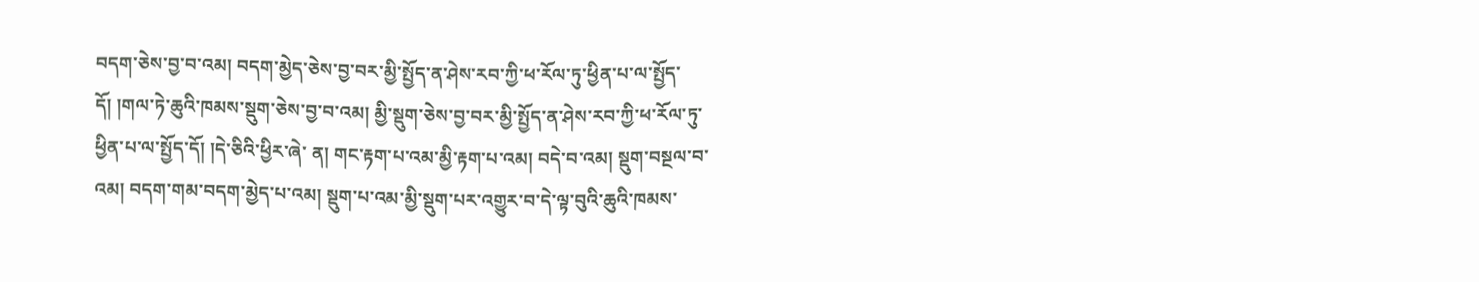བདག་ཅེས་བྱ་བ་འམ། བདག་མྱེད་ཅེས་བྱ་བར་མྱི་སྤྱོད་ན་ཤེས་རབ་ཀྱི་ཕ་རོལ་ཏུ་ཕྱིན་པ་ལ་སྤྱོད་དོ། །གལ་ཏེ་ཆུའི་ཁམས་སྡུག་ཅེས་བྱ་བ་འམ། མྱི་སྡུག་ཅེས་བྱ་བར་མྱི་སྤྱོད་ན་ཤེས་རབ་ཀྱི་ཕ་རོལ་ཏུ་ཕྱིན་པ་ལ་སྤྱོད་དོ། །དེ་ཅིའི་ཕྱིར་ཞེ་ ན། གང་རྟག་པ་འམ་མྱི་རྟག་པ་འམ། བདེ་བ་འམ། སྡུག་བསྔལ་བ་འམ། བདག་གམ་བདག་མྱེད་པ་འམ། སྡུག་པ་འམ་མྱི་སྡུག་པར་འགྱུར་བ་དེ་ལྟ་བུའི་ཆུའི་ཁམས་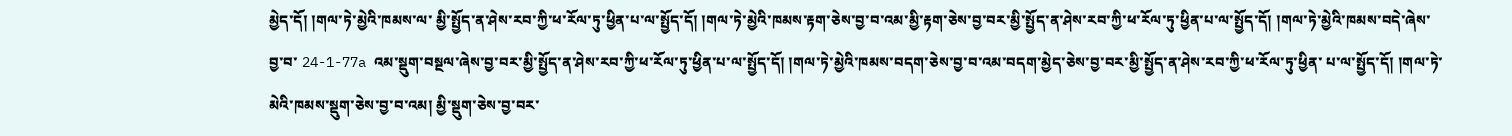མྱེད་དོ། །གལ་ཏེ་མྱེའི་ཁམས་ལ་ མྱི་སྤྱོད་ན་ཤེས་རབ་ཀྱི་ཕ་རོལ་ཏུ་ཕྱིན་པ་ལ་སྤྱོད་དོ། །གལ་ཏེ་མྱེའི་ཁམས་རྟག་ཅེས་བྱ་བ་འམ་མྱི་རྟག་ཅེས་བྱ་བར་མྱི་སྤྱོད་ན་ཤེས་རབ་ཀྱི་ཕ་རོལ་ཏུ་ཕྱིན་པ་ལ་སྤྱོད་དོ། །གལ་ཏེ་མྱེའི་ཁམས་བདེ་ཞེས་བྱ་བ་ 24-1-77a འམ་སྡུག་བསྔལ་ཞེས་བྱ་བར་མྱི་སྤྱོད་ན་ཤེས་རབ་ཀྱི་ཕ་རོལ་ཏུ་ཕྱིན་པ་ལ་སྤྱོད་དོ། །གལ་ཏེ་མྱེའི་ཁམས་བདག་ཅེས་བྱ་བ་འམ་བདག་མྱེད་ཅེས་བྱ་བར་མྱི་སྤྱོད་ན་ཤེས་རབ་ཀྱི་ཕ་རོལ་ཏུ་ཕྱིན་ པ་ལ་སྤྱོད་དོ། །གལ་ཏེ་མེའི་ཁམས་སྡུག་ཅེས་བྱ་བ་འམ། མྱི་སྡུག་ཅེས་བྱ་བར་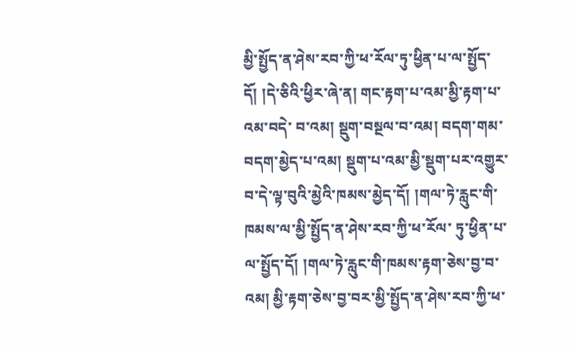མྱི་སྤྱོད་ན་ཤེས་རབ་ཀྱི་ཕ་རོལ་ཏུ་ཕྱིན་པ་ལ་སྤྱོད་དོ། །དེ་ཅིའི་ཕྱིར་ཞེ་ན། གང་རྟག་པ་འམ་མྱི་རྟག་པ་འམ་བདེ་ བ་འམ། སྡུག་བསྔལ་བ་འམ། བདག་གམ་བདག་མྱེད་པ་འམ། སྡུག་པ་འམ་མྱི་སྡུག་པར་འགྱུར་བ་དེ་ལྟ་བུའི་མྱེའི་ཁམས་མྱེད་དོ། །གལ་ཏེ་རླུང་གི་ཁམས་ལ་མྱི་སྤྱོད་ན་ཤེས་རབ་ཀྱི་ཕ་རོལ་ ཏུ་ཕྱིན་པ་ལ་སྤྱོད་དོ། །གལ་ཏེ་རླུང་གི་ཁམས་རྟག་ཅེས་བྱ་བ་འམ། མྱི་རྟག་ཅེས་བྱ་བར་མྱི་སྤྱོད་ན་ཤེས་རབ་ཀྱི་ཕ་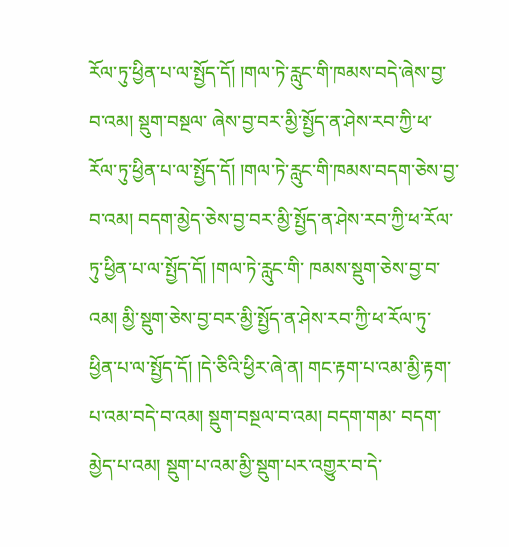རོལ་ཏུ་ཕྱིན་པ་ལ་སྤྱོད་དོ། །གལ་ཏེ་རླུང་གི་ཁམས་བདེ་ཞེས་བྱ་བ་འམ། སྡུག་བསྔལ་ ཞེས་བྱ་བར་མྱི་སྤྱོད་ན་ཤེས་རབ་ཀྱི་ཕ་རོལ་ཏུ་ཕྱིན་པ་ལ་སྤྱོད་དོ། །གལ་ཏེ་རླུང་གི་ཁམས་བདག་ཅེས་བྱ་བ་འམ། བདག་མྱེད་ཅེས་བྱ་བར་མྱི་སྤྱོད་ན་ཤེས་རབ་ཀྱི་ཕ་རོལ་ཏུ་ཕྱིན་པ་ལ་སྤྱོད་དོ། །གལ་ཏེ་རླུང་གི་ ཁམས་སྡུག་ཅེས་བྱ་བ་འམ། མྱི་སྡུག་ཅེས་བྱ་བར་མྱི་སྤྱོད་ན་ཤེས་རབ་ཀྱི་ཕ་རོལ་ཏུ་ཕྱིན་པ་ལ་སྤྱོད་དོ། །དེ་ཅིའི་ཕྱིར་ཞེ་ན། གང་རྟག་པ་འམ་མྱི་རྟག་པ་འམ་བདེ་བ་འམ། སྡུག་བསྔལ་བ་འམ། བདག་གམ་ བདག་མྱེད་པ་འམ། སྡུག་པ་འམ་མྱི་སྡུག་པར་འགྱུར་བ་དེ་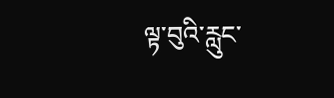ལྟ་བུའི་རླུང་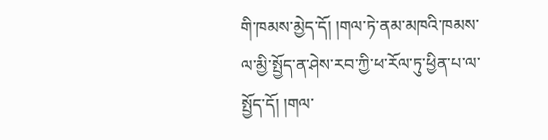གི་ཁམས་མྱེད་དོ། །གལ་ཏེ་ནམ་མཁའི་ཁམས་ལ་མྱི་སྤྱོད་ན་ཤེས་རབ་ཀྱི་ཕ་རོལ་ཏུ་ཕྱིན་པ་ལ་སྤྱོད་དོ། །གལ་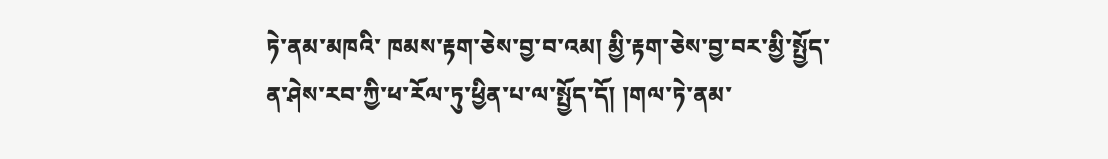ཏེ་ནམ་མཁའི་ ཁམས་རྟག་ཅེས་བྱ་བ་འམ། མྱི་རྟག་ཅེས་བྱ་བར་མྱི་སྤྱོད་ན་ཤེས་རབ་ཀྱི་ཕ་རོལ་ཏུ་ཕྱིན་པ་ལ་སྤྱོད་དོ། །གལ་ཏེ་ནམ་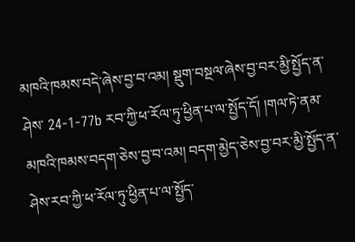མཁའི་ཁམས་བདེ་ཞེས་བྱ་བ་འམ། སྡུག་བསྔལ་ཞེས་བྱ་བར་མྱི་སྤྱོད་ན་ཤེས་ 24-1-77b རབ་ཀྱི་ཕ་རོལ་ཏུ་ཕྱིན་པ་ལ་སྤྱོད་དོ། །གལ་ཏེ་ནམ་མཁའི་ཁམས་བདག་ཅེས་བྱ་བ་འམ། བདག་མྱེད་ཅེས་བྱ་བར་མྱི་སྤྱོད་ན་ཤེས་རབ་ཀྱི་ཕ་རོལ་ཏུ་ཕྱིན་པ་ལ་སྤྱོད་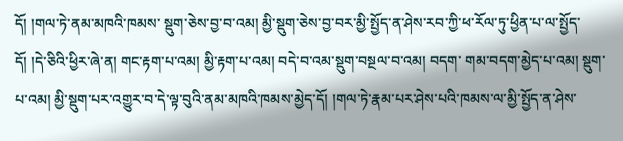དོ། །གལ་ཏེ་ནམ་མཁའི་ཁམས་ སྡུག་ཅེས་བྱ་བ་འམ། མྱི་སྡུག་ཅེས་བྱ་བར་མྱི་སྤྱོད་ན་ཤེས་རབ་ཀྱི་ཕ་རོལ་ཏུ་ཕྱིན་པ་ལ་སྤྱོད་དོ། །དེ་ཅིའི་ཕྱིར་ཞེ་ན། གང་རྟག་པ་འམ། མྱི་རྟག་པ་འམ། བདེ་བ་འམ་སྡུག་བསྔལ་བ་འམ། བདག་ གམ་བདག་མྱེད་པ་འམ། སྡུག་པ་འམ། མྱི་སྡུག་པར་འགྱུར་བ་དེ་ལྟ་བུའི་ནམ་མཁའི་ཁམས་མྱེད་དོ། །གལ་ཏེ་རྣམ་པར་ཤེས་པའི་ཁམས་ལ་མྱི་སྤྱོད་ན་ཤེས་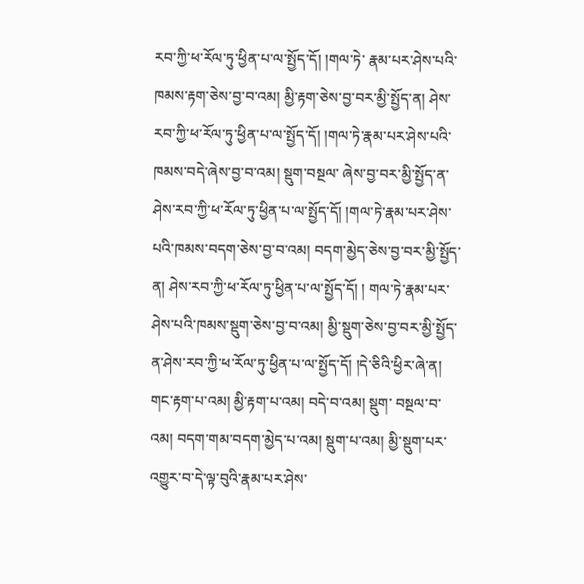རབ་ཀྱི་ཕ་རོལ་ཏུ་ཕྱིན་པ་ལ་སྤྱོད་དོ། །གལ་ཏེ་ རྣམ་པར་ཤེས་པའི་ཁམས་རྟག་ཅེས་བྱ་བ་འམ། མྱི་རྟག་ཅེས་བྱ་བར་མྱི་སྤྱོད་ན། ཤེས་རབ་ཀྱི་ཕ་རོལ་ཏུ་ཕྱིན་པ་ལ་སྤྱོད་དོ། །གལ་ཏེ་རྣམ་པར་ཤེས་པའི་ཁམས་བདེ་ཞེས་བྱ་བ་འམ། སྡུག་བསྔལ་ ཞེས་བྱ་བར་མྱི་སྤྱོད་ན་ཤེས་རབ་ཀྱི་ཕ་རོལ་ཏུ་ཕྱིན་པ་ལ་སྤྱོད་དོ། །གལ་ཏེ་རྣམ་པར་ཤེས་པའི་ཁམས་བདག་ཅེས་བྱ་བ་འམ། བདག་མྱེད་ཅེས་བྱ་བར་མྱི་སྤྱོད་ན། ཤེས་རབ་ཀྱི་ཕ་རོལ་ཏུ་ཕྱིན་པ་ལ་སྤྱོད་དོ། ། གལ་ཏེ་རྣམ་པར་ཤེས་པའི་ཁམས་སྡུག་ཅེས་བྱ་བ་འམ། མྱི་སྡུག་ཅེས་བྱ་བར་མྱི་སྤྱོད་ན་ཤེས་རབ་ཀྱི་ཕ་རོལ་ཏུ་ཕྱིན་པ་ལ་སྤྱོད་དོ། །དེ་ཅིའི་ཕྱིར་ཞེ་ན། གང་རྟག་པ་འམ། མྱི་རྟག་པ་འམ། བདེ་བ་འམ། སྡུག་ བསྔལ་བ་འམ། བདག་གམ་བདག་མྱེད་པ་འམ། སྡུག་པ་འམ། མྱི་སྡུག་པར་འགྱུར་བ་དེ་ལྟ་བུའི་རྣམ་པར་ཤེས་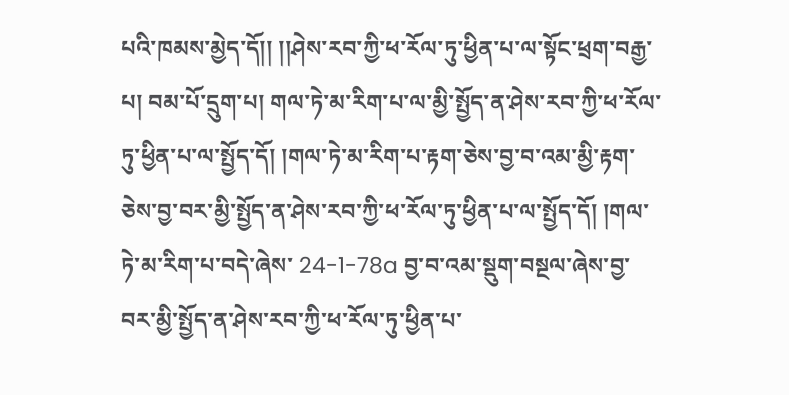པའི་ཁམས་མྱེད་དོ།། །།ཤེས་རབ་ཀྱི་ཕ་རོལ་ཏུ་ཕྱིན་པ་ལ་སྟོང་ཕྲག་བརྒྱ་པ། བམ་པོ་དྲུག་པ། གལ་ཏེ་མ་རིག་པ་ལ་མྱི་སྤྱོད་ན་ཤེས་རབ་ཀྱི་ཕ་རོལ་ཏུ་ཕྱིན་པ་ལ་སྤྱོད་དོ། །གལ་ཏེ་མ་རིག་པ་རྟག་ཅེས་བྱ་བ་འམ་མྱི་རྟག་ཅེས་བྱ་བར་མྱི་སྤྱོད་ན་ཤེས་རབ་ཀྱི་ཕ་རོལ་ཏུ་ཕྱིན་པ་ལ་སྤྱོད་དོ། །གལ་ཏེ་མ་རིག་པ་བདེ་ཞེས་ 24-1-78a བྱ་བ་འམ་སྡུག་བསྔལ་ཞེས་བྱ་བར་མྱི་སྤྱོད་ན་ཤེས་རབ་ཀྱི་ཕ་རོལ་ཏུ་ཕྱིན་པ་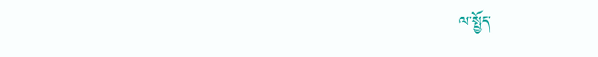ལ་སྤྱོད་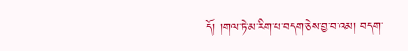དོ། །གལ་ཏེ་མ་རིག་པ་བདག་ཅེས་བྱ་བ་འམ། བདག་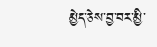མྱེད་ཅེས་བྱ་བར་མྱི་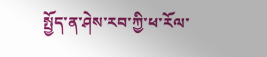སྤྱོད་ན་ཤེས་རབ་ཀྱི་ཕ་རོལ་